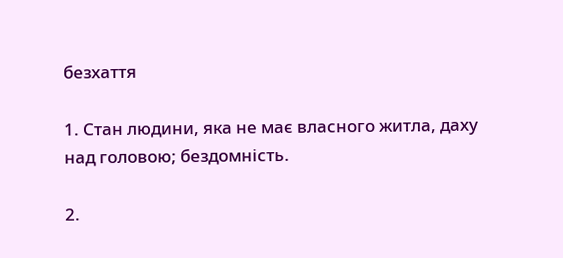безхаття

1. Стан людини, яка не має власного житла, даху над головою; бездомність.

2.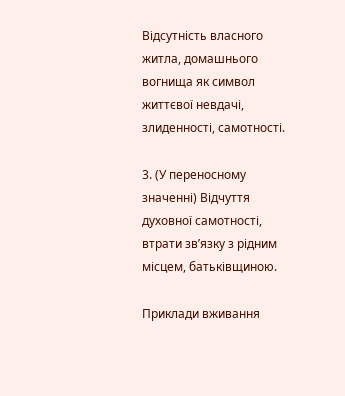Відсутність власного житла, домашнього вогнища як символ життєвої невдачі, злиденності, самотності.

3. (У переносному значенні) Відчуття духовної самотності, втрати зв’язку з рідним місцем, батьківщиною.

Приклади вживання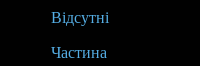Відсутні

Частина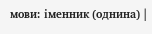мови: іменник (однина) |